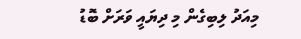މިއަދު ލިބިގެން މި ދިޔައީ ވަރަށް ބޮޑު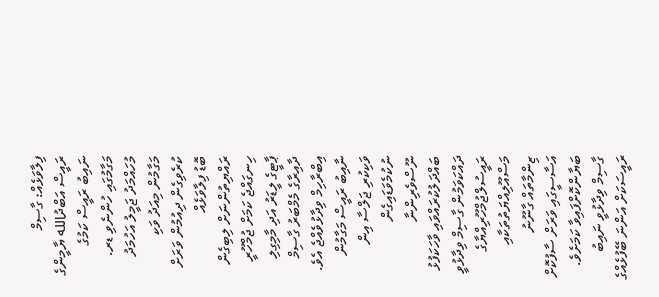ފިލާވަޅެއް: ގާސިމް
ރައީސް އަބްދުالله ޔާމީންގެ ނައިބު ރައީސް ކަމުގެ މަގާމުގައި ހުންނެވި ޑރ. މުހައްމަދު ޖަމީލު އަހުމަދު މަގާމުން މިއަދު ވަކި ކުރެވިގެން ދިއުމުން ވަރަށް ބޮޑު ފިލާވަޅެއް ރައްޔިތުންނަށް ލިބިގެން ހިނގައްޖެ ކަމަށް ޖުމްހޫރީ ޕާޓީގެ ލީޑަރު އަދި މާމިގިލި ދާއިރާގެ މެމްބަރު ގާސިމް އިބްރާހިމް ވިދާޅުވެއްޖެ އެވެ. ނާއިބު ރައީސް މަގާމުން ވަކިކުރި ޖަލްސާ އިން ނުކުމެވަޑައިގެން ނޫސްވެރިންނާ ބައްދަލުކުރައްވައި ވާހަކަފުޅު ދައްކަވަމުން ގާސިމް ވިދާޅުވީ ރައީސުލްޖުމްހޫރިއްޔާގެ މަސްއޫލިއްޔަތުތަކާއި ޒިންމާތައް ގާނޫނު އަސާސީގައި ވަރަށް ސާފުކޮށް ބަޔާންކޮށްފައިވާ ކަމަށެވެ. ގާސިމް ވިދާޅުވީ ނައިބު ރައީސަކަށް އަންނަ ބޭފުޅެއްގެ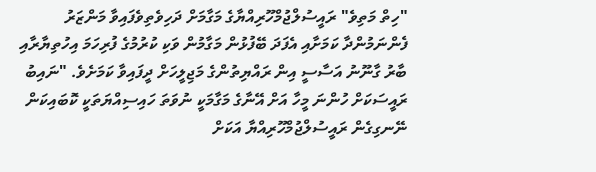"ހިތް މަތިވެ" ރައީސުލްޖުމްހޫރިއްޔާގެ މަގާމަށް ދަހިވެތިވެފައިވާ މަންޒަރު ފެންނަމުންދާ ކަމަށާއި އެފަދަ ބޭފުޅުން މަގާމުން ވަކި ކުރުމުގެ ފުރިހަމަ އިހުތިޔާރާއި ބާރު ގާނޫނު އަސާސީ އިން ރައްޔިތުންގެ މަޖިލީހަށް ދީފައިވާ ކަމަށެވެ. "ނައިބު ރައީސަކަށް ހުންނަ މީހާ އަށް އޭނާގެ މަގާމަކީ ނުވަތަ ހައިސިއްޔަތަކީ ކޮބައިކަން ނޭނގިގެން ރައީސުލްޖުމްހޫރިއްޔާ އަކަށް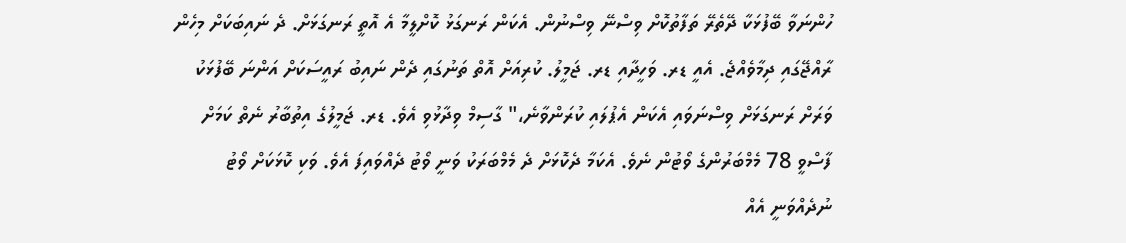ހުންނަވާ ބޭފުޅަކާ ދޭތެރޭ ތަފާތުކޮށް ވިސްނޭ ވިސްނުން. އެކަން ރަނގަޅު ކޮށްލީމާ އެ އޮތީ ރަނގަޅަށް. ދެ ނައިބަކަށް މިހެން ރާއްޖޭގައި ދިމާވެއްޖެ. އެއީ ޑރ. ވަހީދާއި ޑރ. ޖަމީލު. ކުރިއަށް އޮތް ތަނުގައި ދެން ނައިބު ރައީސަކަށް އަންނަ ބޭފުޅަކު ވަރަށް ރަނގަޅަށް ވިސްނަވައި އެކަން އެޕުލައި ކުރަންވާނެ،" ގާސިމް ވިދާޅުވި އެވެ. ޑރ. ޖަމީލުގެ އިތުބާރު ނެތް ކަމަށް ފާސްވީ 78 މެމްބަރުންގެ ވޯޓުން ނެވެ. އެކަމާ ދެކޮޅަށް ދެ މެމްބަރަކު ވަނީ ވޯޓު ދެއްވައިފަ އެވެ. ވަކި ކޮޅަކަށް ވޯޓު ނުދެއްވަނީ އެއް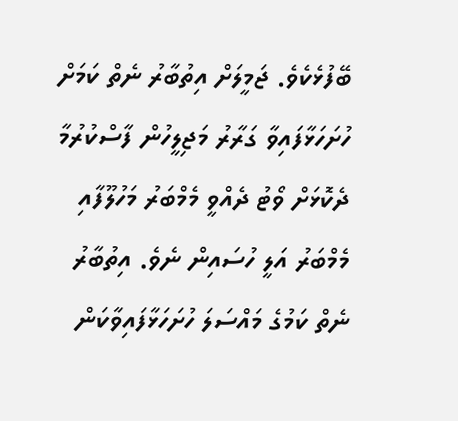ބޭފުޅެކެވެ. ޖަމީލަށް އިތުބާރު ނެތް ކަމަށް ހުށަހަޅާފައިވާ ގަރާރު މަޖިލީހުން ފާސްކުރުމާ ދެކޮޅަށް ވޯޓު ދެއްވީ މެމްބަރު މަހުލޫފާއި މެމްބަރު އަލީ ހުސައިން ނެވެ. އިތުބާރު ނެތް ކަމުގެ މައްސަލަ ހުށަހަޅާފައިވާކަން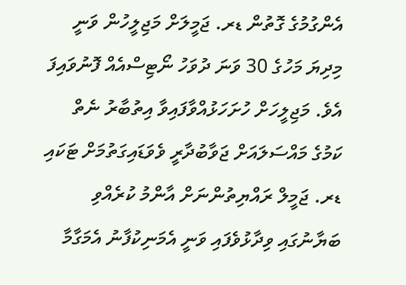އެންގުމުގެ ގޮތުން ޑރ. ޖަމީލަށް މަޖިލީހުން ވަނީ މިދިޔަ މަހުގެ 30 ވަނަ ދުވަހު ނޯޓިސްއެއް ފޮނުވައިފަ އެވެ. މަޖިލީހަށް ހުށަހަޅުއްވާފައިވާ އިތުބާރު ނެތް ކަމުގެ މައްސަލައަށް ޖަވާބުދާރީ ވެވަޑައިގަތުމަށް ޓަކައި ޑރ. ޖަމީލް ރައްޔިތުންނަށް އާންމު ކުރެއްވި ބަޔާނުގައި ވިދާޅުވެފައި ވަނީ އެމަނިކުފާނު އެމަގާމާ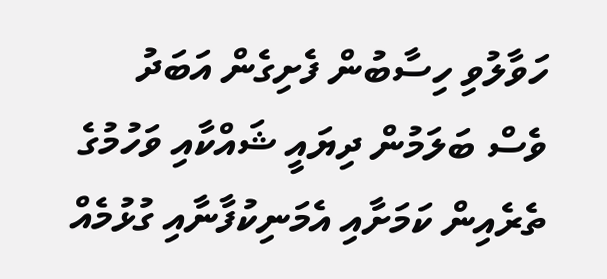ހަވާލުވި ހިސާބުން ފެށިގެން އަބަދު ވެސް ބަލަމުން ދިޔައީ ޝައްކާއި ވަހުމުގެ ތެރެއިން ކަމަށާއި އެމަނިކުފާނާއި ގުޅުމެއް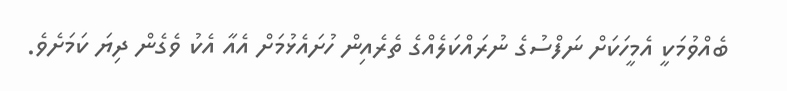ބެއްވުމަކީ އެމީހަކަށް ނަފްސުގެ ނުރައްކަލެއްގެ ތެރެއިން ހުށައެޅުމަށް އެއާ އެކު ވެގެން ދިޔަ ކަމަށެވެ.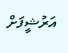އަރުޝީފަށް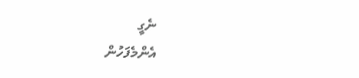ނެގީ
އެންމެފަހުން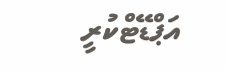އަޕްޑޭޓްކުރީ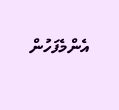އެންމެފަހުން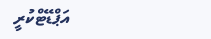އަޕްޑޭޓްކުރީ